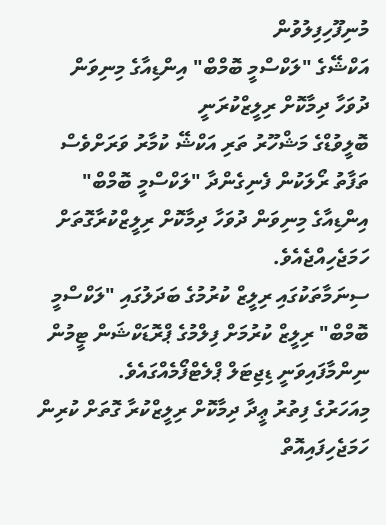މުނިފޫހިފިލުވުން
އަކްޝޭގެ "ލަކްސްމީ ބޮމްބް" އިންޑިއާގެ މިނިވަން ދުވަހާ ދިމާކޮށް ރިލީޒްކުރަނީ
ބޮލީވުޑްގެ މަޝްހޫރު ތަރި އަކްޝޭ ކުމާރު ވަރަށްވެސް ތަފާތު ރޯލަކުން ފެނިގެންދާ "ލަކްސްމީ ބޮމްބް" އިންޑިއާގެ މިނިވަން ދުވަހާ ދިމާކޮށް ރިލީޒްކުރާގޮތަށް ހަމަޖެހިއްޖެއެވެ.
ސިނަމާތަކުގައި ރިލީޒް ކުރުމުގެ ބަދަލުގައި "ލަކްސްމީ ބޮމްބް" ރިލީޒް ކުރުމަށް ފިލްމުގެ ޕްރޮޑަކްޝަން ޓީމުން ނިންމާފައިވަނީ ޑިޖިޓަލް ޕްލެޓްފޯމެއްގައެވެ.
މިއަހަރުގެ ފިތުރު ޢީދާ ދިމާކޮށް ރިލީޒްކުރާ ގޮތަށް ކުރިން ހަމަޖެހިފައިއޮތް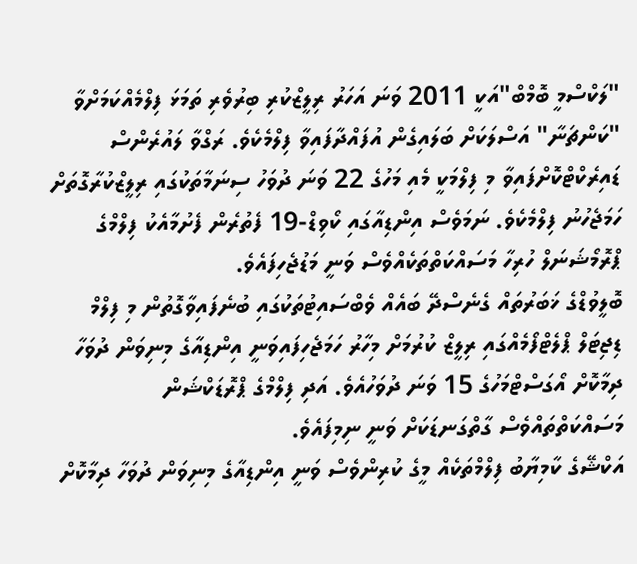"ލަކްސްމީ ބޮމްބް"އަކީ 2011 ވަނަ އަހަރު ރިލީޒްކުރި ބިރުވެރި ތަމަޅަ ފިލްމެއްކަމަށްވާ "ކަންޗަނާ" އަސްލަކަށް ބަލައިގެން އުފައްދާފައިވާ ފިލްމެކެވެ. ރަގްވާ ލައުރެންސް ޑައިރެކްޓްކޮށްފައިވާ މި ފިލްމަކީ މެއި މަހުގެ 22 ވަނަ ދުވަހު ސިނަމާތަކުގައި ރިލީޒްކުރާގޮތަށް ހަމަޖެހުނު ފިލްމެކެވެ. ނަމަވެސް އިންޑިއާގައި ކޯވިޑް-19 ފެތުރެން ފެށުމާއެކު ފިލްމްގެ ޕްރޮމޯޝަނަލް ހުރިހާ މަސައްކަތްތަކެއްވެސް ވަނީ މަޑުޖެހިފައެވެ.
ބޮލީވުޑްގެ ޚަބަރުތައް ގެނެސްދޭ ބައެއް ވެބްސައިޓުތަކުގައި ބުނެފައިވާގޮތުން މި ފިލްމް ޑިޖިޓަލް ޕްލެޓްފޯމެއްގައި ރިލީޒް ކުރުމަށް މިހާރު ހަމަޖެހިފައިވަނީ އިންޑިއާގެ މިނިވަން ދުވަހާ ދިމާކޮށް އޯގަސްޓްމަހުގެ 15 ވަނަ ދުވަހުއެވެ. އަދި ފިލްމްގެ ޕްރޮޑަކްޝަން މަސައްކަތްތައްވެސް ގާތްގަނޑަކަށް ވަނީ ނިމިފައެވެ.
އަކްޝޭގެ ކާމިޔާބު ފިލްމްތަކެއް މީގެ ކުރިންވެސް ވަނީ އިންޑިއާގެ މިނިވަން ދުވަހާ ދިމާކޮށް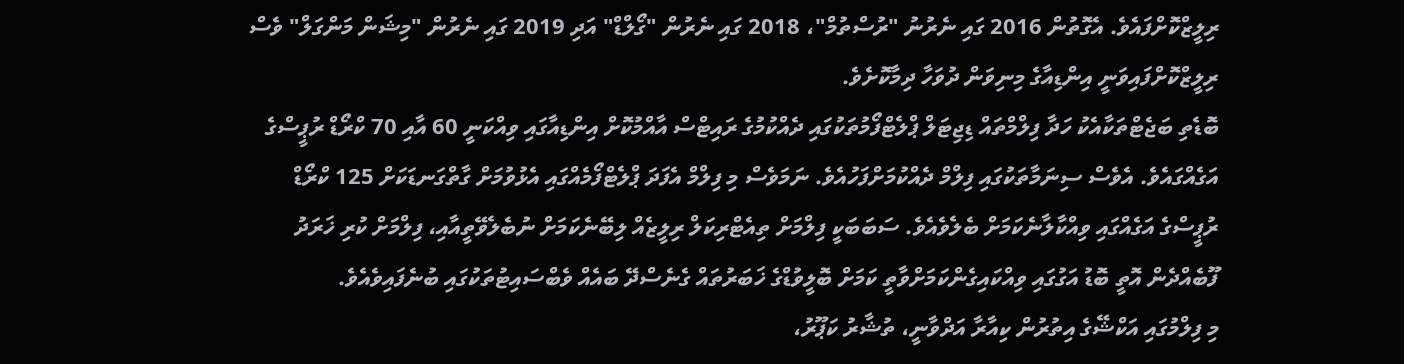ރިލީޒްކޮށްފައެވެ. އެގޮތުން 2016 ގައި ނެރުނު "ރުސްތުމް"، 2018 ގައި ނެރުން "ގޯލްޑް" އަދި 2019 ގައި ނެރުން "މިޝަން މަންގަލް" ވެސް ރިލީޒްކޮށްފައިވަނީ އިންޑިއާގެ މިނިވަން ދުވަހާ ދިމާކޮށެވެ.
ބޮޑެތި ބަޖެޓްތަކާއެކު ހަދާ ފިލްމްތައް ޑިޖިޓަލް ޕްލެޓްފޯމުތަކުގައި ދެއްކުމުގެ ރައިޓްސް އާއްމުކޮށް އިންޑިއާގައި ވިއްކަނީ 60 އާއި 70 ކްރޯޑް ރުޕީސްގެ އަގެއްގައެވެ. އެވެސް ސިނަމާތަކުގައި ފިލްމް ދެއްކުމަށްފަހުއެވެ. ނަމަވެސް މި ފިލްމް އެފަދަ ޕްލެޓްފޯމެއްގައި އެޅުވުމަށް ގާތްގަނޑަކަށް 125 ކްރޯޑް ރުޕީސްގެ އަގެއްގައި ވިއްކާލާނެކަމަށް ބެލެވެއެވެ. ސަބަބަކީ ފިލްމަށް ތިއެޓްރިކަލް ރިލީޒެއް ލިބޭނެކަމަށް ނުބެލެވޭތީއާއި، ފިލްމަށް ކުރި ޚަރަދު ފޫބެއްދެން އޮތީ ބޮޑު އަގުގައި ވިއްކައިގެންކަމަށްވާތީ ކަމަށް ބޮލީވުޑްގެ ޚަބަރުތައް ގެނެސްދޭ ބައެއް ވެބްސައިޓުތަކުގައި ބުނެފައިވެއެވެ.
މި ފިލްމުގައި އަކްޝޭގެ އިތުރުން ކިއާރާ އަދްވާނީ، ތުޝާރު ކަޕޫރު،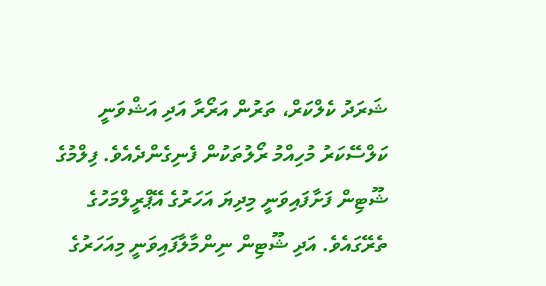ޝަރަދު ކެލްކަރް، ތަރުން އަރޯރާ އަދި އަޝްވަނީ ކަލްސޭކަރު މުހިއްމު ރޯލުތަކުން ފެނިގެންދެއެވެ. ފިލްމުގެ ޝޫޓިން ފަށާފައިވަނީ މިދިޔަ އަހަރުގެ އޭޕްރީލްމަހުގެ ތެރޭގައެވެ. އަދި ޝޫޓިން ނިންމާލާފައިވަނީ މިއަހަރުގެ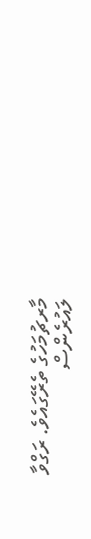މާރޗުމަހުގެ ތެރޭގައެވެ. ރަގްވާ ލައުރެންސް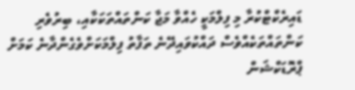ޑައިރެކްޓްކުރާ މި ފިލްމަކީ ހެއްވާ މަޖާ ކަންތައްތަކަކާއި، ބިރުވެރި ކަންތައްތަކެއްވެސް ދައްކުވައިދޭނެ ތަފާތު ފިލްމަކަށްވެގެންދާނެ ކަމަށް ޕްރޮޑަކްޝަން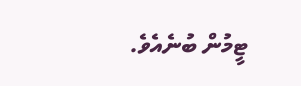ޓީމުން ބުނެއެވެ.